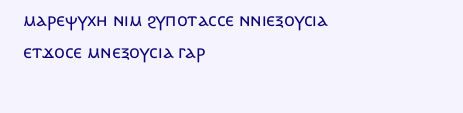ⲙⲁⲣⲉⲯⲩⲭⲏ ⲛⲓⲙ ϩⲩⲡⲟⲧⲁⲥⲥⲉ ⲛⲛⲓⲉⲝⲟⲩⲥⲓⲁ ⲉⲧϫⲟⲥⲉ ⲙⲛⲉⲝⲟⲩⲥⲓⲁ ⲅⲁⲣ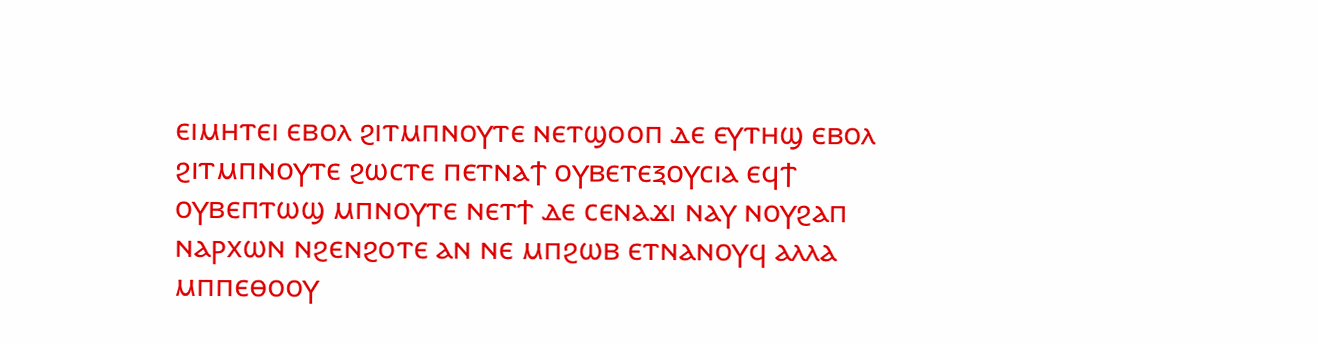ⲉⲓⲙⲏⲧⲉⲓ ⲉⲃⲟⲗ ϩⲓⲧⲙⲡⲛⲟⲩⲧⲉ ⲛⲉⲧϣⲟⲟⲡ ⲇⲉ ⲉⲩⲧⲏϣ ⲉⲃⲟⲗ ϩⲓⲧⲙⲡⲛⲟⲩⲧⲉ ϩⲱⲥⲧⲉ ⲡⲉⲧⲛⲁϯ ⲟⲩⲃⲉⲧⲉⲝⲟⲩⲥⲓⲁ ⲉϥϯ ⲟⲩⲃⲉⲡⲧⲱϣ ⲙⲡⲛⲟⲩⲧⲉ ⲛⲉⲧϯ ⲇⲉ ⲥⲉⲛⲁϫⲓ ⲛⲁⲩ ⲛⲟⲩϩⲁⲡ ⲛⲁⲣⲭⲱⲛ ⲛϩⲉⲛϩⲟⲧⲉ ⲁⲛ ⲛⲉ ⲙⲡϩⲱⲃ ⲉⲧⲛⲁⲛⲟⲩϥ ⲁⲗⲗⲁ ⲙⲡⲡⲉⲑⲟⲟⲩ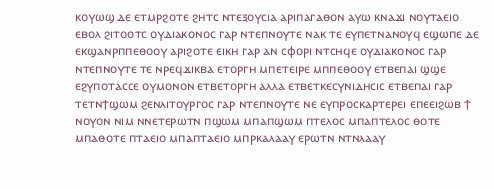ⲕⲟⲩⲱϣ ⲇⲉ ⲉⲧⲙⲣϩⲟⲧⲉ ϩⲏⲧⲥ ⲛⲧⲉⲝⲟⲩⲥⲓⲁ ⲁⲣⲓⲡⲁⲅⲁⲑⲟⲛ ⲁⲩⲱ ⲕⲛⲁϫⲓ ⲛⲟⲩⲧⲁⲉⲓⲟ ⲉⲃⲟⲗ ϩⲓⲧⲟⲟⲧⲥ ⲟⲩⲇⲓⲁⲕⲟⲛⲟⲥ ⲅⲁⲣ ⲛⲧⲉⲡⲛⲟⲩⲧⲉ ⲛⲁⲕ ⲧⲉ ⲉⲩⲡⲉⲧⲛⲁⲛⲟⲩϥ ⲉϣⲱⲡⲉ ⲇⲉ ⲉⲕϣⲁⲛⲣⲡⲡⲉⲑⲟⲟⲩ ⲁⲣⲓϩⲟⲧⲉ ⲉⲓⲕⲏ ⲅⲁⲣ ⲁⲛ ⲥⲫⲟⲣⲓ ⲛⲧⲥⲏϥⲉ ⲟⲩⲇⲓⲁⲕⲟⲛⲟⲥ ⲅⲁⲣ ⲛⲧⲉⲡⲛⲟⲩⲧⲉ ⲧⲉ ⲛⲣⲉϥϫⲓⲕⲃⲁ ⲉⲧⲟⲣⲅⲏ ⲙⲡⲉⲧⲉⲓⲣⲉ ⲙⲡⲡⲉⲑⲟⲟⲩ ⲉⲧⲃⲉⲡⲁⲓ ϣϣⲉ ⲉϩⲩⲡⲟⲧⲁⲥⲥⲉ ⲟⲩⲙⲟⲛⲟⲛ ⲉⲧⲃⲉⲧⲟⲣⲅⲏ ⲁⲗⲗⲁ ⲉⲧⲃⲉⲧⲕⲉⲥⲩⲛⲓⲇⲏⲥⲓⲥ ⲉⲧⲃⲉⲡⲁⲓ ⲅⲁⲣ ⲧⲉⲧⲛϯϣⲱⲙ ϩⲉⲛⲗⲓⲧⲟⲩⲣⲅⲟⲥ ⲅⲁⲣ ⲛⲧⲉⲡⲛⲟⲩⲧⲉ ⲛⲉ ⲉⲩⲡⲣⲟⲥⲕⲁⲣⲧⲉⲣⲉⲓ ⲉⲡⲉⲉⲓϩⲱⲃ ϯ ⲛⲟⲩⲟⲛ ⲛⲓⲙ ⲛⲛⲉⲧⲉⲣⲱⲧⲛ ⲡϣⲱⲙ ⲙⲡⲁⲡϣⲱⲙ ⲡⲧⲉⲗⲟⲥ ⲙⲡⲁⲡⲧⲉⲗⲟⲥ ⲑⲟⲧⲉ ⲙⲡⲁⲑⲟⲧⲉ ⲡⲧⲁⲉⲓⲟ ⲙⲡⲁⲡⲧⲁⲉⲓⲟ ⲙⲡⲣⲕⲁⲗⲁⲁⲩ ⲉⲣⲱⲧⲛ ⲛⲧⲛⲗⲁⲁⲩ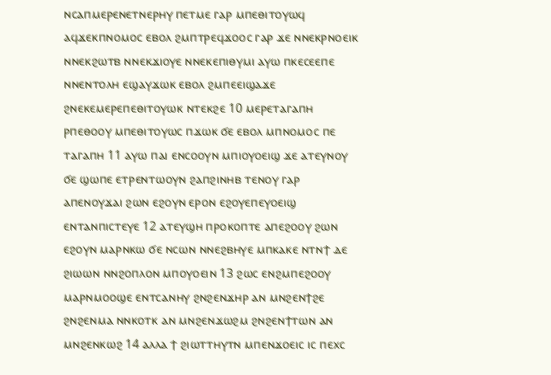ⲛⲥⲁⲡⲙⲉⲣⲉⲛⲉⲧⲛⲉⲣⲏⲩ ⲡⲉⲧⲙⲉ ⲅⲁⲣ ⲙⲡⲉⲑⲓⲧⲟⲩⲱϥ ⲁϥϫⲉⲕⲡⲛⲟⲙⲟⲥ ⲉⲃⲟⲗ ϩⲙⲡⲧⲣⲉϥϫⲟⲟⲥ ⲅⲁⲣ ϫⲉ ⲛⲛⲉⲕⲣⲛⲟⲉⲓⲕ ⲛⲛⲉⲕϩⲱⲧⲃ ⲛⲛⲉⲕϫⲓⲟⲩⲉ ⲛⲛⲉⲕⲉⲡⲓⲑⲩⲙⲓ ⲁⲩⲱ ⲡⲕⲉⲥⲉⲉⲡⲉ ⲛⲛⲉⲛⲧⲟⲗⲏ ⲉϣⲁⲩϫⲱⲕ ⲉⲃⲟⲗ ϩⲙⲡⲉⲉⲓϣⲁϫⲉ ϩⲛⲉⲕⲉⲙⲉⲣⲉⲡⲉⲑⲓⲧⲟⲩⲱⲕ ⲛⲧⲉⲕϩⲉ 10 ⲙⲉⲣⲉⲧⲁⲅⲁⲡⲏ ⲣⲡⲉⲑⲟⲟⲩ ⲙⲡⲉⲑⲓⲧⲟⲩⲱⲥ ⲡϫⲱⲕ ϭⲉ ⲉⲃⲟⲗ ⲙⲡⲛⲟⲙⲟⲥ ⲡⲉ ⲧⲁⲅⲁⲡⲏ 11 ⲁⲩⲱ ⲡⲁⲓ ⲉⲛⲥⲟⲟⲩⲛ ⲙⲡⲓⲟⲩⲟⲉⲓϣ ϫⲉ ⲁⲧⲉⲩⲛⲟⲩ ϭⲉ ϣⲱⲡⲉ ⲉⲧⲣⲉⲛⲧⲱⲟⲩⲛ ϩⲁⲡϩⲓⲛⲏⲃ ⲧⲉⲛⲟⲩ ⲅⲁⲣ ⲁⲡⲉⲛⲟⲩϫⲁⲓ ϩⲱⲛ ⲉϩⲟⲩⲛ ⲉⲣⲟⲛ ⲉϩⲟⲩⲉⲡⲉⲩⲟⲉⲓϣ ⲉⲛⲧⲁⲛⲡⲓⲥⲧⲉⲩⲉ 12 ⲁⲧⲉⲩϣⲏ ⲡⲣⲟⲕⲟⲡⲧⲉ ⲁⲡⲉϩⲟⲟⲩ ϩⲱⲛ ⲉϩⲟⲩⲛ ⲙⲁⲣⲛⲕⲱ ϭⲉ ⲛⲥⲱⲛ ⲛⲛⲉϩⲃⲏⲩⲉ ⲙⲡⲕⲁⲕⲉ ⲛⲧⲛϯ ⲇⲉ ϩⲓⲱⲱⲛ ⲛⲛϩⲟⲡⲗⲟⲛ ⲙⲡⲟⲩⲟⲉⲓⲛ 13 ϩⲱⲥ ⲉⲛϩⲙⲡⲉϩⲟⲟⲩ ⲙⲁⲣⲛⲙⲟⲟϣⲉ ⲉⲛⲧⲥⲁⲛⲏⲩ ϩⲛϩⲉⲛϫⲏⲣ ⲁⲛ ⲙⲛϩⲉⲛϯϩⲉ ϩⲛϩⲉⲛⲙⲁ ⲛⲛⲕⲟⲧⲕ ⲁⲛ ⲙⲛϩⲉⲛϫⲱϩⲙ ϩⲛϩⲉⲛϯⲧⲱⲛ ⲁⲛ ⲙⲛϩⲉⲛⲕⲱϩ 14 ⲁⲗⲗⲁ ϯ ϩⲓⲱⲧⲧⲏⲩⲧⲛ ⲙⲡⲉⲛϫⲟⲉⲓⲥ ⲓⲥ ⲡⲉⲭⲥ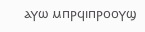ⲁⲩⲱ ⲙⲡⲣϥⲓⲡⲣⲟⲟⲩϣ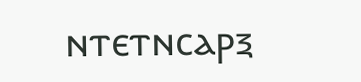ⲛⲧⲉⲧⲛⲥⲁⲣⲝ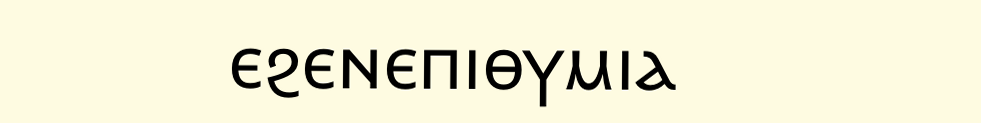ⲉϩⲉⲛⲉⲡⲓⲑⲩⲙⲓⲁ